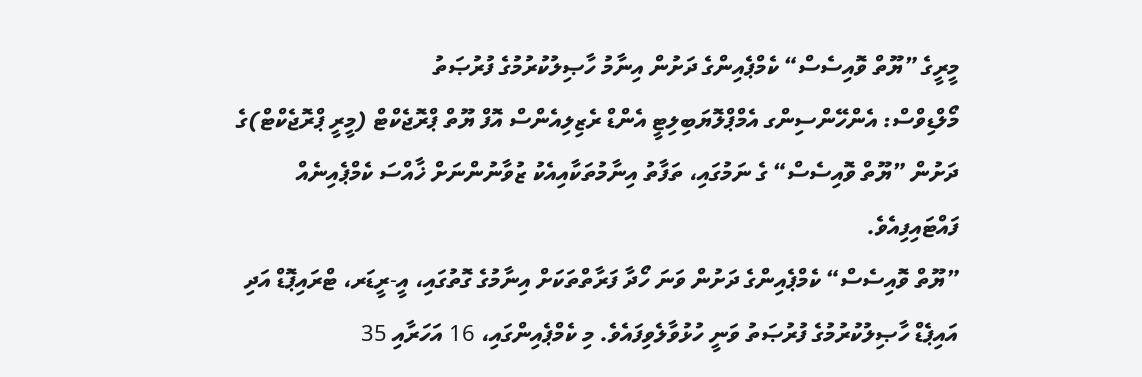މީރީގެ ”ޔޫތް ވޮއިސެސް“ ކެމްޕެއިންގެ ދަށުން އިނާމު ހާޞިލުކުރުމުގެ ފުރުޞަތު
މޯލްޑިވްސް: އެންހޭންސިންގ އެމްޕްލޮޔަބިލިޓީ އެންޑް ރެޒިލިއެންސް އޮފް ޔޫތް ޕްރޮޖެކްޓް (މީރީ ޕްރޮޖެކްޓް)ގެ ދަށުން ”ޔޫތް ވޮއިސެސް“ ގެ ނަމުގައި، ތަފާތު އިނާމުތަކާއިއެކު ޒުވާނުންނަށް ޚާއްސަ ކެމްޕެއިނެއް ފައްޓައިފިއެވެ.
”ޔޫތް ވޮއިސެސް“ ކެމްޕެއިންގެ ދަށުން ވަނަ ހޯދާ ފަރާތްތަކަށް އިނާމުގެ ގޮތުގައި، އީ-ރީޑަރ، ޓްރައިޕޮޑް އަދި އައިޕެޑް ހާޞިލުކުރުމުގެ ފުރުޞަތު ވަނީ ހުޅުވާލެވިފައެވެ. މި ކެމްޕެއިންގައި، 16 އަހަރާއި 35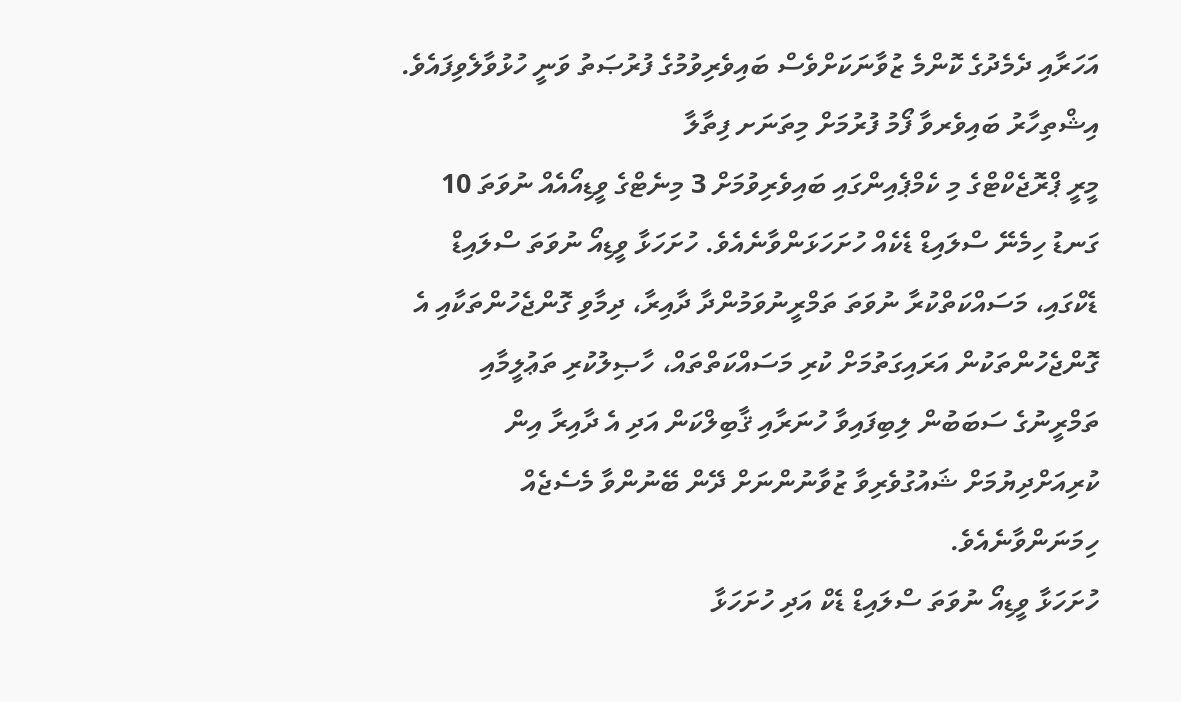އަހަރާއި ދެމެދުގެ ކޮންމެ ޒުވާނަކަށްވެސް ބައިވެރިވުމުގެ ފުރުޞަތު ވަނީ ހުޅުވާލެވިފައެވެ.
އިޝްތިހާރު ބައިވެރވާ ފޯމު ފުރުމަށް މިތަނަށ ފިތާލާ
މީރީ ޕްރޮޖެކްޓްގެ މި ކެމްޕެއިންގައި ބައިވެރިވުމަށް 3 މިނެޓްގެ ވީޑިއޯއެއް ނުވަތަ 10 ގަނޑު ހިމެނޭ ސްލައިޑް ޑެކެއް ހުށަހަޅަންވާނެއެވެ. ހުށަހަޅާ ވީޑިއޯ ނުވަތަ ސްލައިޑް ޑެކްގައި، މަސައްކަތްކުރާ ނުވަތަ ތަމްރީނުވަމުންދާ ދާއިރާ، ދިމާވި ގޮންޖެހުންތަކާއި އެ ގޮންޖެހުންތަކުން އަރައިގަތުމަށް ކުރި މަސައްކަތްތައް، ހާޞިލުކުރި ތަޢުލީމާއި ތަމްރީނުގެ ސަބަބުން ލިބިފައިވާ ހުނަރާއި ޤާބިލްކަން އަދި އެ ދާއިރާ އިން ކުރިއަށްދިޔުމަށް ޝައުގުވެރިވާ ޒުވާނުންނަށް ދޭން ބޭނުންވާ މެސެޖެއް ހިމަނަންވާނެއެވެ.
ހުށަހަޅާ ވީޑިއޯ ނުވަތަ ސްލައިޑް ޑެކް އަދި ހުށަހަޅާ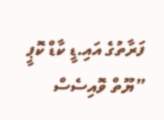ފަރާތުގެ އައި.ޑީ ކާޑް ކޮޕީ ”ޔޫތް ވޮއިސެސް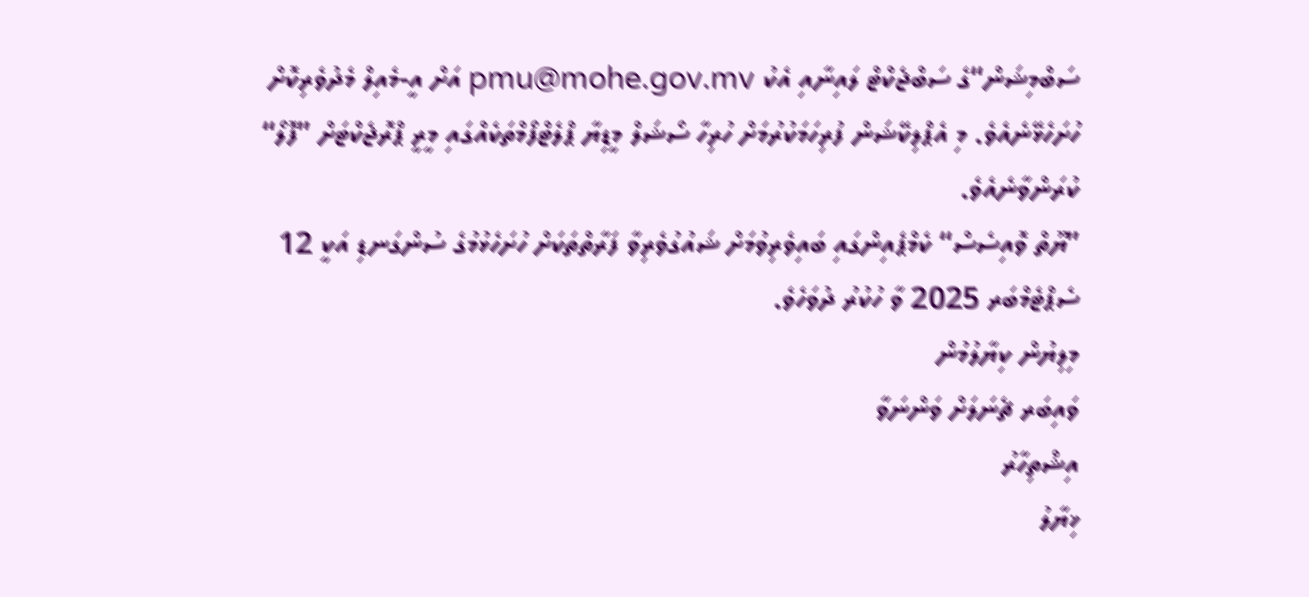ސަބްމިޝަން“ގެ ސަބްޖެކްޓް ލައިނާއި އެކު pmu@mohe.gov.mv އަށް އީ-މެއިލް މެދުވެރިކޮށް ހުށަހެޅޭނެއެވެ. މި އެޕްލިކޭޝަން ފުރިހަމަކުރުމަށް ހުރިހާ ސޯޝަލް މީޑިޔާ ޕްލެޓްފޯމްތަކެއްގައި މީރީ ޕްރޮޖެކްޓަށް ”ފޮލޯ“ ކުރަންވާނެއެވެ.
”ޔޫތް ވޮއިސެސް“ ކެމްޕެއިންގައި ބައިވެރިވުމަށް ޝައުގުވެރިވާ ފަރާތްތަކަށް ހުށަހެޅުމުގެ ސުންގަނޑި އަކީ 12 ސެޕްޓެމްބަރ 2025 ވާ ހުކުރު ދުވަހެވެ.
މިލިޔުން ކިޔާލުމުން
ވައިބަރ ޗެނަލަށް ވަންނަވާ
އިޝްތިހާރު
ޚިޔާލު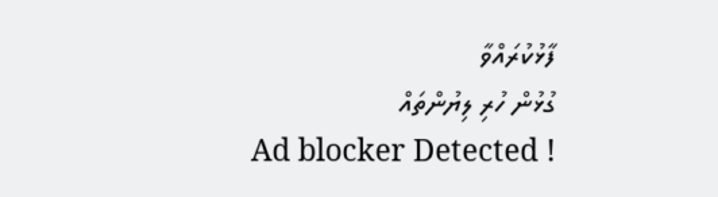ފާޅުކުރައްވާ
ގުޅުން ހުރި ލިޔުންތައް
Ad blocker Detected !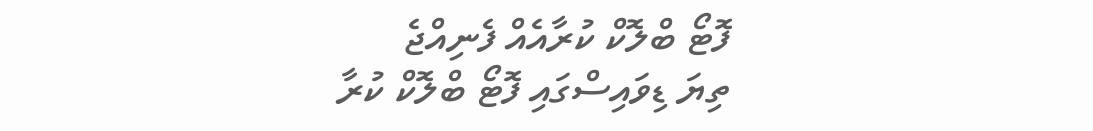ފޮޓޯ ބްލޮކް ކުރާއެއް ފެނިއްޖެ
ތިޔަ ޑިވައިސްގައި ފޮޓޯ ބްލޮކް ކުރާ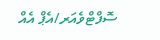ސޮފްޓްވެއަރ/އެޕް އެއް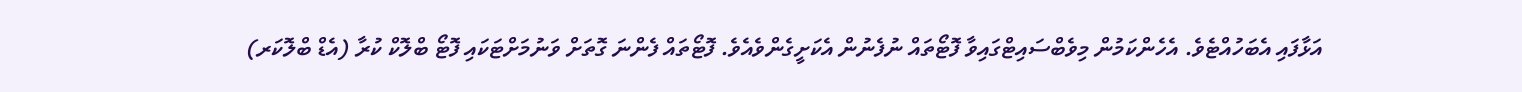އަޅާފައި އެބަހުއްޓެވެ. އެހެންކަމުން މިވެބްސައިޓްގައިވާ ފޮޓޯތައް ނުފެނުން އެކަށީގެންވެއެވެ. ފޮޓޯތައް ފެންނަ ގޮތަށް ވަނުމަށްޓަކައި ފޮޓޯ ބްލޮކް ކުރާ (އެޑް ބްލޮކަރ)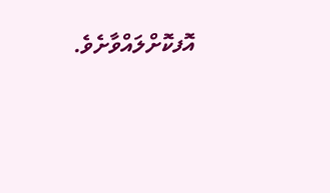އޮފކޮށްލައްވާށެވެ.